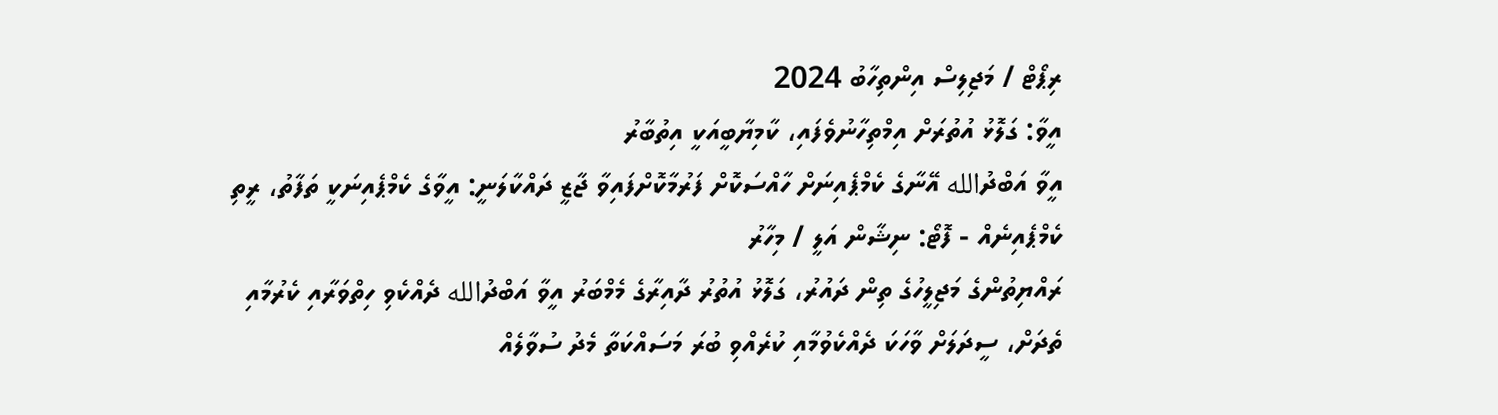ރިޕޯޓް / މަޖިލިސް އިންތިހާބު 2024
އީވާ: ގަލޮޅު އުތުރަށް އިމްތިހާނުވެފައި، ކާމިޔާބީއަކީ އިތުބާރު
އީވާ އަބްދުالله އޭނާގެ ކެމްޕެއިނަށް ހާއްސަކޮށް ފަރުމާކޮށްފައިވާ ޖާޒީ ދައްކާލަނީ: އީވާގެ ކެމްޕެއިނަކީ ތަފާތު، ރީތި ކެމްޕެއިނެއް - ފޮޓޯ: ނިޝާން އަލީ / މިހާރު
ރައްޔިތުންގެ މަޖިލީހުގެ ތިން ދައުރު، ގަލޮޅު އުތުރު ދާއިރާގެ މެމްބަރު އީވާ އަބްދުالله ދެއްކެވި ހިތްވަރާއި ކެރުމާއި ތެދަށް، ސީދަލަށް ވާހަކަ ދެއްކެވުމާއި ކުރެއްވި ބުރަ މަސައްކަތާ މެދު ސުވާލެއް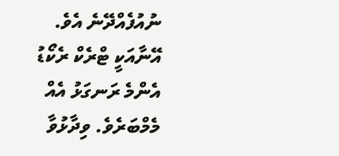ނުއުފެއްދޭނެ އެވެ. އޭނާއަކީ ޓްރެކް ރެކޯޑު އެންމެ ރަނގަޅު އެއް މެމްބަރެވެ. ވިދާޅުވާ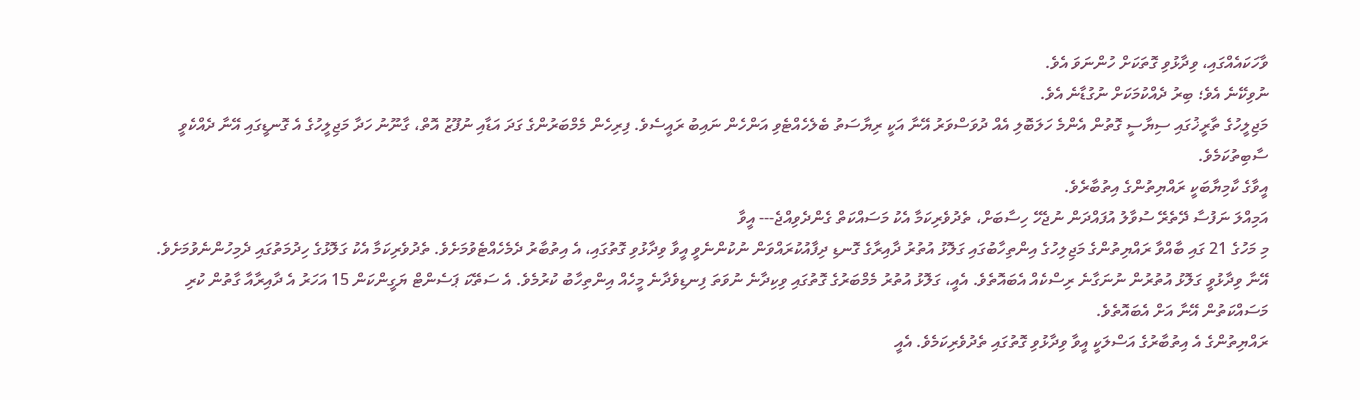ވާހަކައެއްގައި، ވިދާޅުވި ގޮތަކަށް ހުންނަވަ އެވެ.
ނުވިކޭނެ އެވެ؛ ބިރު ދެއްކުމަކަށް ނުގުޑާނެ އެވެ.
މަޖިލީހުގެ ތާރީޚުގައި ސިޔާސީ ގޮތުން އެންމެ ހަލަބޮލި އެއް ދުވަސްވަރު އޭނާ އަކީ ރިޔާސަތު ބެލެހެއްޓެވި އަންހެން ނައިބު ރައީސެވެ. ފިރިހެން މެމްބަރުންގެ ގަދަ އަޑާއި ނުފޫޒު އޮތް، ގާނޫނު ހަދާ މަޖިލީހުގެ އެ ގޮނޑީގައި އޭނާ ދެއްކެވީ ސާބިތުކަމެވެ.
އީވާގެ ކާމިޔާބަކީ ރައްޔިތުންގެ އިތުބާރެވެ.
އަމިއްލަ ނަފުސާ ދޭތެރޭ ސުވާލު އުފައްދަން ނުޖެހޭ ހިސާބަށް، ތެދުވެރިކަމާ އެކު މަސައްކަތް ގެންދެވިއްޖެ--- އީވާ
މި މަހުގެ 21 ގައި ބާއްވާ ރައްޔިތުންގެ މަޖިލިހުގެ އިންތިހާބުގައި ގަލޮޅު އުތުރު ދާއިރާގެ ގޮނޑި ދިފާއުކުރައްވަން ނުކުންނެވީ އީވާ ވިދާޅުވި ގޮތުގައި، އެ އިތުބާރު ދެމެހެއްޓެވުމަށެވެ. ތެދުވެރިކަމާ އެކު ގަލޮޅުގެ ހިދުމަތުގައި ދެމިހުންނެވުމަށެވެ.
އޭނާ ވިދާޅުވީ ގަލޮޅު އުތުރުން ނުނަގާނެ ރިސްކެއް އެބައޮތެވެ. އެއީ، ގަލޮޅު އުތުރު މެމްބަރުގެ ގޮތުގައި ވިކިދާނެ ނުވަތަ ފިނޑިވެދާނެ މީހެއް އިންތިހާބު ކުރުމެވެ. އެ ސަތޭކަ ޕަސެންޓް ޔަގީންކަން 15 އަހަރު އެ ދާއިރާއާ ގާތުން ކުރި މަސައްކަތުން އޭނާ އަށް އެބައޮތެވެ.
ރައްޔިތުންގެ އެ އިތުބާރުގެ އަސްލަކީ އީވާ ވިދާޅުވި ގޮތުގައި ތެދުވެރިކަމެވެ. އެއީ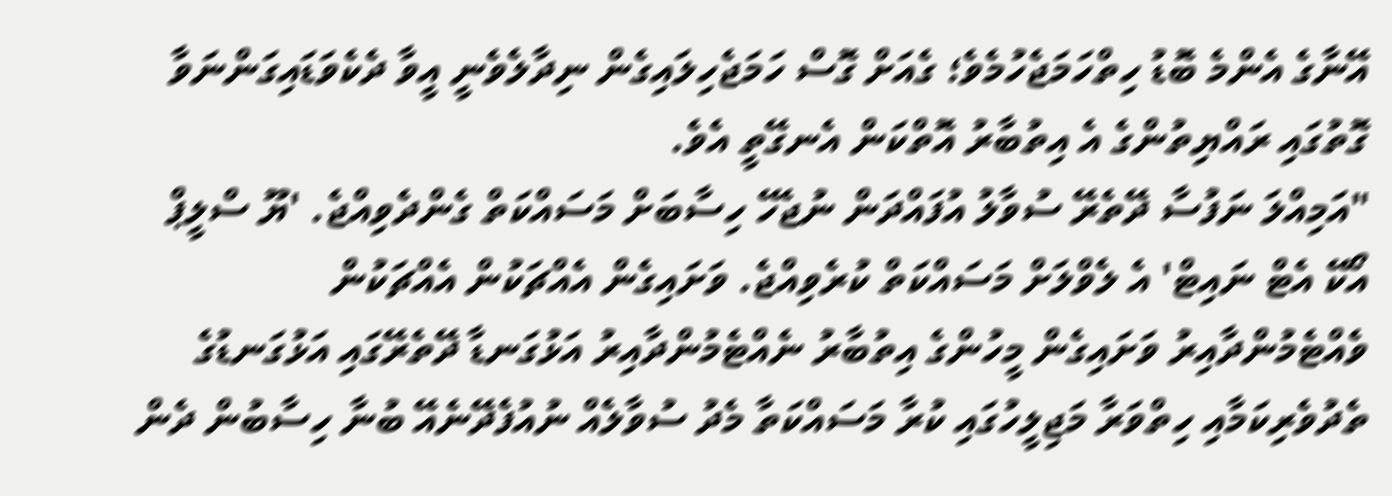އޭނާގެ އެންމެ ބޮޑު ހިތްހަމަޖެހުމެވެ؛ ގެއަށް ގޮސް ހަމަޖެހިލައިގެން ނިދާލެވެނީ އީވާ ދެކެވަޑައިގަންނަވާ ގޮތުގައި ރައްޔިތުންގެ އެ އިތުބާރު އޮތްކަން އެނގޭތީ އެވެ.
"އަމިއްލަ ނަފުސާ ދޭތެރޭ ސުވާލު އުފައްދަން ނުޖެހޭ ހިސާބަށް މަސައްކަތް ގެންދެވިއްޖެ. 'ޔޫ ސްލީޕް އޯކޭ އެޓް ނައިޓް' އެ ލެވްލަށް މަސައްކަތް ކުރެވިއްޖެ. ވަށައިގެން އެއްޗަކުން އެއްޗަކުން ވެއްޓެމުންދާއިރު ވަށައިގެން މީހުންގެ އިތުބާރު ނެއްޓެމުންދާއިރު އަޅުގަނޑާ ދޭތެރޭގައި އަޅުގަނޑުގެ ތެދުވެރިކަމާއި ހިތްވަރާ މަޖިލީހުގައި ކުރާ މަސައްކަތާ މެދު ސުވާލެއް ނުއުފެދޭނެއޭ ބުނާ ހިސާބުން ދެން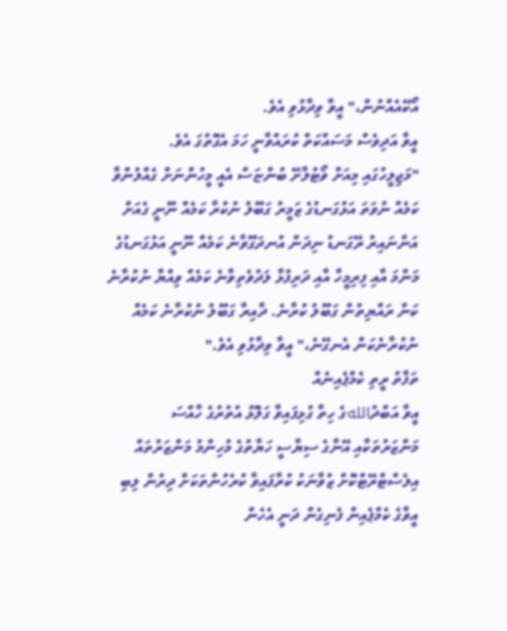އޯކޭއެއްނުން،" އީވާ ވިދާޅުވި އެވެ.
އީވާ އަދިވެސް މަސައްކަތް ކުރައްވާނީ ހަމަ އެގޮތުގަ އެވެ.
"މަޖިލީހުގައި މިއަށް ވޯޓުލާށޭ ބުންޏަސް އެއީ މީހުންނަށް ގެއްލުންވާ ކަމެއް ނުވަތަ އަޅުގަނޑުގެ ޒަމީރު ގަބޫލު ނުކުރާ ކަމެއް ނޫނީ ގެއަށް އަންނައިރު ރޭގަނޑު ނިދަން އުނދަގޫވާނެ ކަމެއް ނޫނީ އަޅުގަނޑުގެ މަންމަ އާއި ފިރިމީހާ އާއި ދަރިފުޅާ ލަދުވެތިވާނެ ކަމެއް ވިއްޔާ ނުކުރާނެ ކަން ރައްޔިތުން ގަބޫލު ކުރާނެ. ދާއިރާ ގަބޫލު ނުކުރާނެ ކަމެއް ނުކުރާނެކަން އެނގޭނެ،" އީވާ ވިދާޅުވި އެވެ."
ތަފާތު ރީތި ކެމްޕެއިނެއް
އީވާ އަބްދުاللهގެ ހިތާ ގުޅިފައިވާ ގަލޮޅު އުތުރުގެ ހާއްސަ މަންޒަރުތަކާއި އޭނާގެ ސިޔާސީ ހަޔާތުގެ މުހިންމު މަންޒަރުތައް އިލެސްޓްރޭޓްކޮށް ޒުވާނަކު ކުރާފައިވާ ކުރެހުންތަކަށް ދިރުން ލިބި އީވާގެ ކެމްޕެއިން ފެނިގެން ދަނީ އެހެން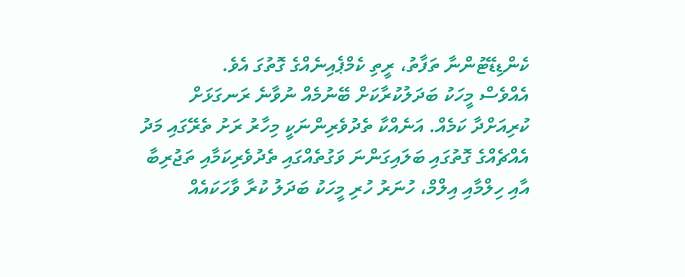ކެންޑިޑޭޓުންނާ ތަފާތު، ރީތި ކެމްޕެއިނެއްގެ ގޮތުގަ އެވެ.
އެއްވެސް މީހަކު ބަދަލުކުރާކަށް ބޭނުމެއް ނުވާނެ ރަނގަޅަށް ކުރިއަށްދާ ކަމެއް. އަނެއްކާ ތެދުވެރިންނަކީ މިހާރު ރަށު ތެރޭގައި މަދު އެއްޗެއްގެ ގޮތުގައި ބަލައިގަންނަ ވަގުތެއްގައި ތެދުވެރިކަމާއި ތަޖުރިބާ އާއި ހިލްމާއި އިލްމް، ހުނަރު ހުރި މީހަކު ބަދަލު ކުރާ ވާހަކައެއް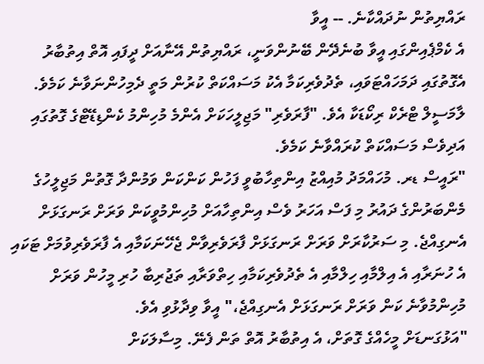ރައްޔިތުން ނުދައްކާނެ. -- އީވާ
އެ ކެމްޕެއިންގައި އީވާ ބުނެދޭން ބޭނުންވަނީ، ރައްޔިތުން އޭނާއަށް ދީފައި އޮތް އިތުބާރު އެގޮތުގައި ދަމަހައްޓަވައި، ތެދުވެރިކަމާ އެކު މަސައްކަތް ކުރުން މަތީ ދެމިހުންނަވާނެ ކަމެވެ. ލާމަސީލް ޓްރެކް ރިކޯޑަކާ އެވެ. "ފާރަވެރި" މަޖިލީހަކަށް އެންމެ މުހިންމު ކެންޑިޑޭޓްގެ ގޮތުގައި އަދިވެސް މަސައްކަތް ކުރައްވާނެ ކަމެވެ.
"ރައީސް ޑރ. މުހައްމަދު މުއިއްޒު އިންތިހާބުވީ ފަހުން ކަންކަން ވަމުންދާ ގޮތުން މަޖިލީހުގެ މެންބަރުންގެ ދައުރު މި ފަސް އަހަރު ވެސް އިންތިހާއަށް މުހިންމުވީކަން ވަރަށް ރަނގަޅަށް އެނގިއްޖެ. މި ސަރުކާރަށް ވަރަށް ރަނގަޅަށް ފާރަވެރިވާން ޖެހޭނަކަމާއި އެ ފާރަވެރިވުމަށް ޓަކައި އެ ހުނަރާއި އެ އިލްމާއި ހިލްމާއި އެ ތެދުވެރިކަމާއި ހިތްވަރާއި ތަޖުރިބާ ހުރި މީހުން ވަރަށް މުހިންމުވާނެ ކަން ވަރަށް ރަނގަޅަށް އެނގިއްޖެ،" އީވާ ވިދާޅުވި އެވެ.
"އަޅުގަނޑަށް މީހެއްގެ ގޮތަށް، އެ އިތުބާރު އޮތް ތަން ފެނޭ. މިސާލަކަށް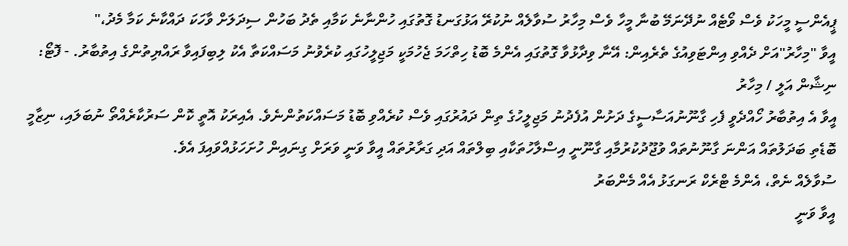ޕީއެންސީ މީހަކު ވެސް ވޯޓެއް ނުދޭނަމޭ ބުނާ މީހާ ވެސް މިހާރު ސުވާލެއް ނުކުރޭ އަޅުގަނޑު ގޮތުގައި ހުންނާނެ ކަމާއި ތެދު ބަހުން ސިދަލަށް ވާހަކަ ދައްކާނެ ކަމާ މެދު،"
އީވާ "މިހާރު"އަށް ދެއްވި އިންޓަވިއުގެ ތެރެއިން: އޭނާ ވިދާޅުވާ ގޮތުގައި އެންމެ ބޮޑު ހިތްހަމަ ޖެހުމަކީ މަޖިލީހުގައި ކުރެވުނު މަސައްކަތާ އެކު ލިބިފައިވާ ރައްޔިތުންގެ އިތުބާރު. - ފޮޓޯ: ނިޝާން އަލީ / މިހާރު
އީވާ އެ އިތުބާރު ހޯއްދެވީ ފެހި ގާނޫނުއަސާސީގެ ދަށުން އުފެދުނު މަޖިލީހުގެ ތިން ދައުރުގައި ވެސް ކުރެއްވި ބޮޑު މަސައްކަތުންނެވެ. އެއިރަކު އޮތީ ކޮން ސަރުކާރެއްތޯ ނުބަލައި، ނިޒާމީ ބޮޑެތި ބަދަލުތައް އަންނަ ގާނޫނުތައް ވުޖޫދުކުރުމާއި ގާނޫނީ އިސްލާހުތަކާއި ބިލްތައް އަދި ގަރާރުތައް އީވާ ވަނީ ވަރަށް ގިނައިން ހުށަހަޅުއްވައިފަ އެވެ.
ސުވާލެއް ނެތް، އެންމެ ޓްރެކް ރަނގަޅު އެއް މެންބަރު
އީވާ ވަނީ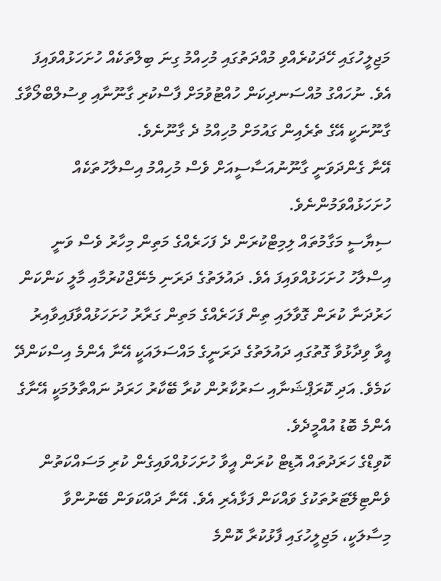މަޖިލީހުގައި ހޭދަކުރެއްވި މުއްދަތުގައި މުހިއްމު ގިނަ ބިލްތަކެއް ހުށަހަޅުއްވައިފަ އެވެ. ނުހައްގު މުއްސަނދިކަން ހުއްޓުވުމަށް ފާސްކުރި ގާނޫނާއި ވިސުލްބްލޯވާގެ ގާނޫނަކީ އޭގެ ތެރެއިން ގައުމަށް މުހިއްމު ދެ ގާނޫނެވެ.
އޭނާ ގެންދަވަނީ ގާނޫނުއަސާސީއަށް ވެސް މުހިއްމު އިސްލާހުތަކެއް ހުށަހަޅުއްވަމުންނެވެ.
ސިޔާސީ މަގާމުތައް ލިމިޓްކުރަން ދެ ފަހަރެއްގެ މަތިން މިހާރު ވެސް ވަނީ އިސްލާހު ހުށަހަޅުއްވައިފަ އެވެ. ދައުލަތުގެ ދަރަނި މެނޭޖްކުރުމާއި މާލީ ކަންކަން ހަރުދަނާ ކުރަން ގޮވާލައި ތިން ފަހަރެއްގެ މަތިން ގަރާރު ހުށަހަޅުއްވާފައިވާއިރު އީވާ ވިދާޅުވާ ގޮތުގައި ދައުލަތުގެ ދަރަނީގެ މައްސަލައަކީ އޭނާ އެންމެ އިސްކަންދޭ ކަމެވެ. އަދި ކޮރަޕްޝަނާއި ސަރުކާރުން ކުރާ ބޭކާރު ހަރަދު ނައްތާލުމަކީ އޭނާގެ އެންމެ ބޮޑު އުއްމީދެވެ.
ކޮވިޑްގެ ހަރަދުތައް އޮޑިޓް ކުރަން އީވާ ހުށަހަޅުއްވައިގެން ކުރި މަސައްކަތުން ވެންޓިލޭޓަރުތަކުގެ ވައްކަން ފަޅާއެރި އެވެ. އޭނާ ދައްކަވަން ބޭނުންވާ މިސާލަކީ، މަޖިލީހުގައި ފާޅުކުރާ ކޮންމެ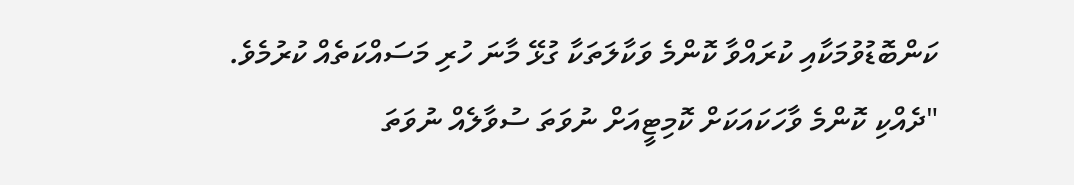ކަންބޮޑުވުމަކާއި ކުރައްވާ ކޮންމެ ވަކާލަތަކާ ގުޅޭ މާނަ ހުރި މަސައްކަތެއް ކުރުމެވެ.
"ދެއްކި ކޮންމެ ވާހަކައަކަށް ކޮމިޓީއަށް ނުވަތަ ސުވާލެއް ނުވަތަ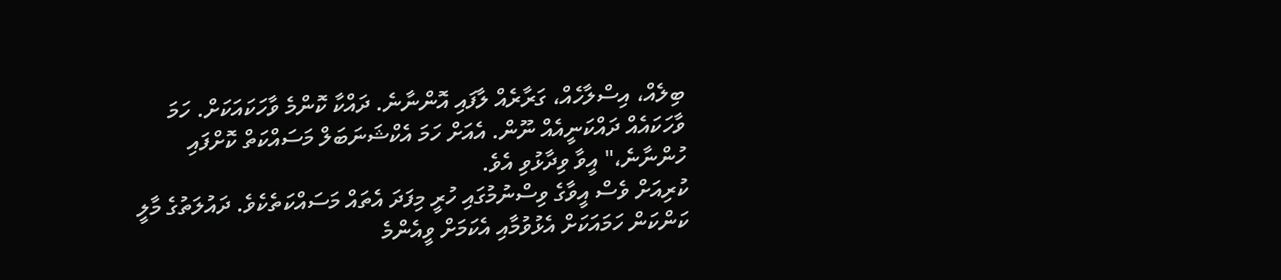ބިލެއް، އިސްލާހެއް، ގަރާރެއް ލާފައި އޮންނާނެ. ދައްކާ ކޮންމެ ވާހަކައަކަށް. ހަމަ ވާހަކައެއް ދައްކަނީއެއް ނޫން. އެއަށް ހަމަ އެކްޝަނަބަލް މަސައްކަތް ކޮށްފައި ހުންނާނެ،" އީވާ ވިދާޅުވި އެވެ.
ކުރިއަށް ވެސް އީވާގެ ވިސްނުމުގައި ހުރީ މިފަދަ އެތައް މަސައްކަތެކެވެ. ދައުލަތުގެ މާލީ ކަންކަން ހަމައަކަށް އެޅުވުމާއި އެކަމަށް ވީއެންމެ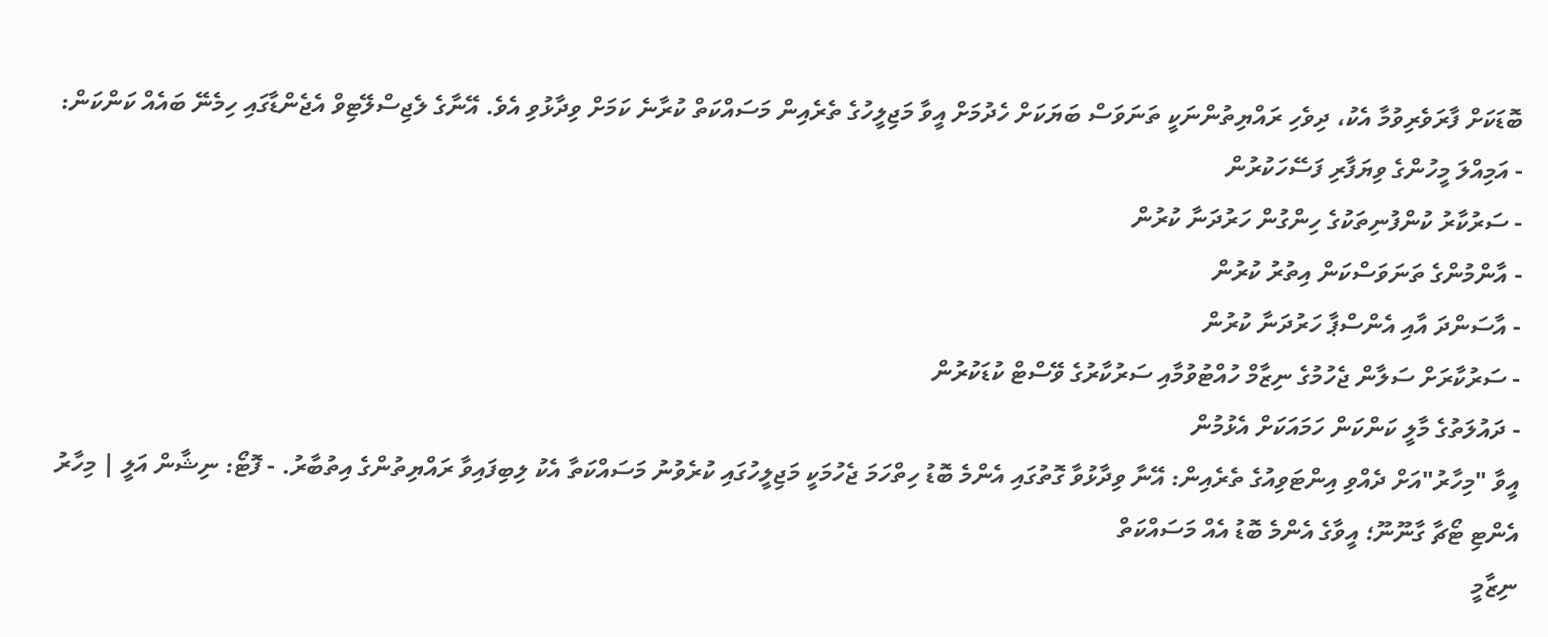ބޮޑަކަށް ފާރަވެރިވުމާ އެކު، ދިވެހި ރައްޔިތުންނަކީ ތަނަވަސް ބަޔަކަށް ހެދުމަށް އީވާ މަޖިލީހުގެ ތެރެއިން މަސައްކަތް ކުރާނެ ކަމަށް ވިދާޅުވި އެވެ. އޭނާގެ ލެޖިސްލޭޓިވް އެޖެންޑާގައި ހިމެނޭ ބައެއް ކަންކަން:
- އަމިއްލަ މީހުންގެ ވިޔަފާރި ފަސޭހަކުރުން
- ސަރުކާރު ކުންފުނިތަކުގެ ހިންގުން ހަރުދަނާ ކުރުން
- އާންމުންގެ ތަނަވަސްކަން އިތުރު ކުރުން
- އާސަންދަ އާއި އެންސްޕާ ހަރުދަނާ ކުރުން
- ސަރުކާރަށް ސަލާން ޖެހުމުގެ ނިޒާމް ހުއްޓުވުމާއި ސަރުކާރުގެ ވޭސްޓް ކުޑަކުރުން
- ދައުލަތުގެ މާލީ ކަންކަން ހަމައަކަށް އެޅުމުން
އީވާ "މިހާރު"އަށް ދެއްވި އިންޓަވިއުގެ ތެރެއިން: އޭނާ ވިދާޅުވާ ގޮތުގައި އެންމެ ބޮޑު ހިތްހަމަ ޖެހުމަކީ މަޖިލީހުގައި ކުރެވުނު މަސައްކަތާ އެކު ލިބިފައިވާ ރައްޔިތުންގެ އިތުބާރު. - ފޮޓޯ: ނިޝާން އަލީ | މިހާރު
އެންޓި ޓޯޗާ ގާނޫނޫ؛ އީވާގެ އެންމެ ބޮޑު އެއް މަސައްކަތް
ނިޒާމީ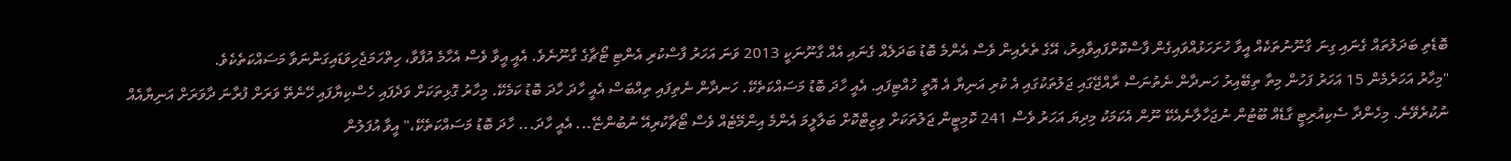ބޮޑެތި ބަދަލުތައް ގެނައި ގިނަ ގާނޫނުތަކެއް އީވާ ހުށަހަޅުއްވައިގެން ފާސްކޮށްފައިވާއިރު، އޭގެ ތެރެއިން ވެސް އެންމެ ބޮޑު ބަދަލެއް ގެނައި އެއް ގާނޫނަކީ 2013 ވަނަ އަހަރު ފާސްކުރި އެންޓި ޓޯޗާގެ ގާނޫނެވެ. އެއީ އީވާ ވެސް އެހާމެ އުފާވާ، ހިތްހަމަޖެހިވަޑައިގަންނަވާ މަސައްކަތެކެވެ.
"މިހާރު އަހަރެމެން 15 އަހަރު ފަހުން މިތާ ތިބޭއިރު ހަނދާން ނެތުނަސް ރާއްޖޭގައި ޖަލުތަކުގައި އެ ކުރި އަނިޔާ އެ އޮތީ ހުއްޓިފައި. އެއީ ހާދަ ބޮޑު މަސައްކަތެކޭ. ހަނދާން ނެތިފައި ތިއްބަސް އެއީ ހާދަ ހާދަ ބޮޑު ކަމެކޭ. މިހާރު ގޮޅިތަކަށް ވަދެފައި ހެސްކިޔާފައި ހޭނެތޭ ވަރަށް ފުރާނަ ދާވަރަށް އަނިޔާއެއް ނުކުރެވޭނެ. މިހެންދާ ސެކިއުރިޓީ ގާޑެއް ބޫޓުން ނުޖަހާލާނެއެކޭ ނޫން އެކަމަކު މިދިޔަ އަހަރު ވެސް 241 ކޮމިޓީން ޖަލުތަކަށް ވިޒިޓްކޮށް ބަލާލީމަ އެންމެ އިންމޭޓެއް ވެސް ޓޯޗާކުރިއޭ ނުބުންޏޭ... އެއީ ހާދަ... ހާދަ ބޮޑު މަސައްކަތެކޭ،" އީވާ އުފަލުން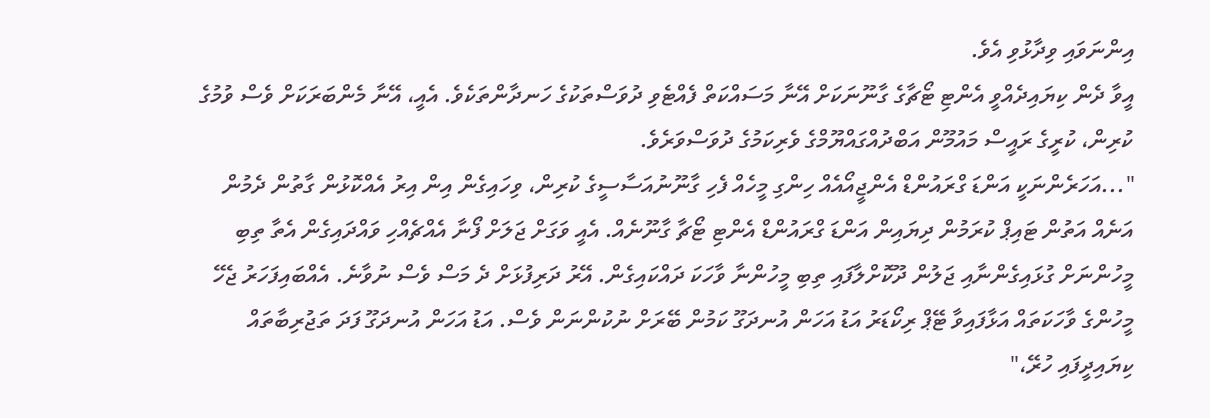އިންނަވައި ވިދާޅުވި އެވެ.
އީވާ ދެން ކިޔައިދެއްވީ އެންޓި ޓޯޗާގެ ގާނޫނަކަށް އޭނާ މަސައްކަތް ފެއްޓެވި ދުވަސްތަކުގެ ހަނދާންތަކެވެ. އެއީ، އޭނާ މެންބަރަކަށް ވެސް ވުމުގެ ކުރިން، ކުރީގެ ރައީސް މައުމޫން އަބްދުއްގައްޔޫމްގެ ވެރިކަމުގެ ދުވަސްވަރެވެ.
"...އަހަރެންނަކީ އަންޑަ ގްރައުންޑް އެންޖީއޯއެއް ހިންގި މީހެއް ފެހި ގާނޫނުއަސާސީގެ ކުރިން، ވިހައިގެން އިން އިރު އެއްކޮޅުން ގާތުން ދެމުން އަނެއް އަތުން ޓައިޕް ކުރަމުން ދިޔައިން އަންޑަ ގްރައުންޑް އެންޓި ޓޯޗާ ގާނޫނެއް. އެއީ ވަގަށް ޖަލަށް ފޯނާ އެއްޗެއްހި ވައްދައިގެން އެތާ ތިބި މީހުންނަށް ގުޅައިގެންނާއި ޖަލުން ދޫކޮށްލާފައި ތިބި މީހުންނާ ވާހަކަ ދައްކައިގެން. އޭރު ދަރިފުޅަށް ދެ މަސް ވެސް ނުވާނެ. އެއްބައިފަހަރު ޖެހޭ މީހުންގެ ވާހަކަތައް އަޅާފައިވާ ޓޭޕް ރިކޯޑަރު އަޑު އަހަން އުނދަގޫ ކަމުން ބޭރަށް ނުކުންނަން ވެސް. އަޑު އަހަން އުނދަގޫ ފަދަ ތަޖުރިބާތައް ކިޔައިދީފައި ހުރޭ،"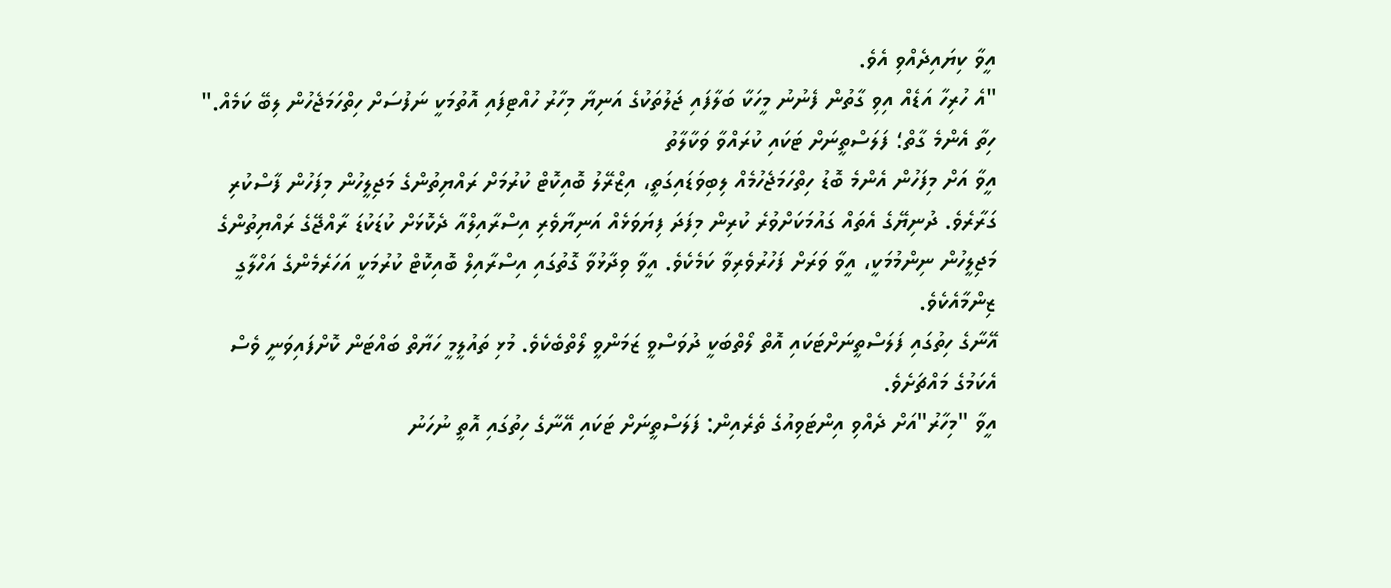އީވާ ކިޔައިދެއްވި އެވެ.
"އެ ހުރިހާ އަޑެއް އިވި ގާތުން ފެނުނު މީހަކާ ބަލާފައި ޖަލުތަކުގެ އަނިޔާ މިހާރު ހުއްޓިފައި އޮތުމަކީ ނަފުސަށް ހިތްހަމަޖެހުން ލިބޭ ކަމެއް."
ހިތާ އެންމެ ގާތް؛ ފަލަސްތީނަށް ޓަކައި ކުރައްވާ ވަކާލާތު
އީވާ އަށް މިފަހުން އެންމެ ބޮޑު ހިތްހަމަޖެހުމެއް ލިބިވަޑައިގަތީ، އިޒްރޭލު ބޮއިކޮޓް ކުރުމަށް ރައްޔިތުންގެ މަޖިލީހުން މިފަހުން ފާސްކުރި ގަރާރެވެ. ދުނިޔޭގެ އެތައް ގައުމަކަށްވުރެ ކުރިން މިފަދަ ފިޔަވަޅެއް އަނިޔާވެރި އިސްރާއިލްއާ ދެކޮޅަށް ކުޑަކުޑަ ރާއްޖޭގެ ރައްޔިތުންގެ މަޖިލީހުން ނިންމުމަކީ، އީވާ ވަރަށް ފަހުރުވެރިވާ ކަމެކެވެ. އީވާ ވިދާޅުވާ ގޮތުގައި އިސްރާއިލް ބޮއިކޮޓް ކުރުމަކީ އަހަރެމެންގެ އަހްލާގީ ޒިންމާއެކެވެ.
އޭނާގެ ހިތުގައި ފަލަސްތީނަށްޓަކައި އޮތް ލޯތްބަކީ ދުވަސްވީ ޒަމަންވީ ލޯތްބެކެވެ. މުޅި ތައުލީމީ ހަޔާތް ބައްޓަން ކޮށްފައިވަނީ ވެސް އެކަމުގެ މައްޗަށެވެ.
އީވާ "މިހާރު"އަށް ދެއްވި އިންޓަވިއުގެ ތެރެއިން: ފަލަސްތީނަށް ޓަކައި އޭނާގެ ހިތުގައި އޮތީ ނުހަނު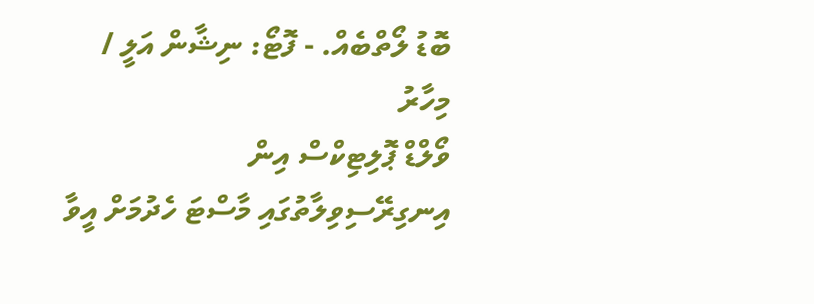ބޮޑު ލޯތްބެއް. - ފޮޓޯ: ނިޝާން އަލީ / މިހާރު
ވޯލްޑް ޕޮލިޓިކްސް އިން އިނގިރޭސިވިލާތުގައި މާސްޓަ ހެދުމަށް އީވާ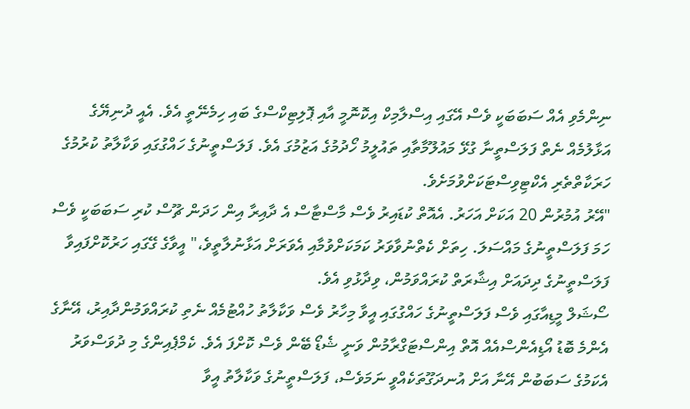ނިންމެވި އެއް ސަބަބަކީ ވެސް އޭގައި އިސްލާމިކް އިކޮނޮމީ އާއި ޕޮލިޓިކްސްގެ ބައި ހިމެނޭތީ އެވެ. އެއީ ދުނިޔޭގެ އަޅާލުމެއް ނެތް ފަލަސްތީނާ ގުޅޭ މައުލޫމާތާއި ތައުލީމު ހޯދުމުގެ އަޒުމުގަ އެވެ. ފަލަސްތީނުގެ ހައްގުގައި ވަކާލާތު ކުރުމުގެ ހަރަކާތްތެރި އެކްޓިވިސްޓަކަށްވުމަށެވެ.
"އޭރު އުމުރުން 20 އަކަށް އަހަރު. އެއޮތް ކުޑައިރު ވެސް މާސްޓާސް އެ ދާއިރާ އިން ހަދަން ޗޫސް ކުރި ސަބަބަކީ ވެސް ހަމަ ފަލަސްތީނުގެ މައްސަލަ. ހިތަށް ކެތްނުވާވަރު ކަމަކަށްވުމާއި އެވަރަށް އަޅާނުލާތީވެ،" އީވާގެ ގޭގައި ހަރުކޮށްފައިވާ ފަލަސްތީނުގެ ދިދައަށް އިޝާރަތް ކުރައްވަމުން، ވިދާޅުވި އެވެ.
ސޯޝަލް މީޑިއާގައި ވެސް ފަލަސްތީނުގެ ހައްގުގައި އީވާ މިހާރު ވެސް ވަކާލާތު ހުއްޓުމެއް ނެތި ކުރައްވަމުންދާއިރު، އޭނާގެ އެންމެ ބޮޑު އޯޑިއެންސްއެއް އޮތް އިންސްޓަގްރާމުން ވަނީ ޝެޑޯ ބޭން ވެސް ކޮށްފަ އެވެ. ކެމްޕެއިންގެ މި ދުވަސްވަރު އެކަމުގެ ސަބަބުން އޭނާ އަށް އުނދަގޫތަކެއްވީ ނަމަވެސް، ފަލަސްތީނުގެ ވަކާލާތު އީވާ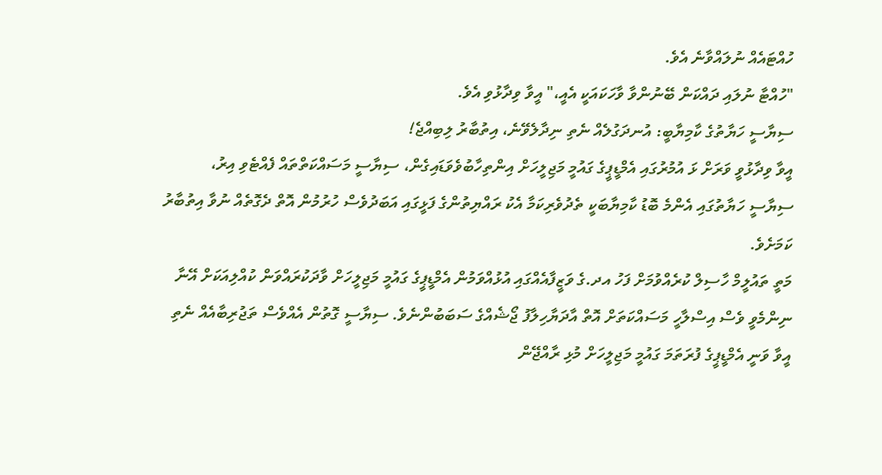ހުއްޓައެއް ނުލައްވާނެ އެވެ.
"ހުއްޓާ ނުލައި ދައްކަން ބޭނުންވާ ވާހަކައަކީ އެއީ،" އީވާ ވިދާޅުވި އެވެ.
ސިޔާސީ ހަޔާތުގެ ކާމިޔާބީ: އުނދަގުލެއް ނެތި ނިދާލެވޭނެ، އިތުބާރު ލިބިއްޖެ!
އީވާ ވިދާޅުވީ ވަރަށް ޅަ އުމުރުގައި އެމްޑީޕީގެ ގައުމީ މަޖިލީހަށް އިންތިހާބުވެވަޑައިގެން، ސިޔާސީ މަސައްކަތްތައް ފެއްޓެވި އިރު، ސިޔާސީ ހަޔާތުގައި އެންމެ ބޮޑު ކާމިޔާބަކީ ތެދުވެރިކަމާ އެކު ރައްޔިތުންގެ ފަޅީގައި އަބަދުވެސް ހުރުމުން އޮތް ދެގޮތެއް ނުވާ އިތުބާރު ކަމަށެވެ.
މަތީ ތައުލީމް ހާސިލް ކުރެއްވުމަށް ފަހު އދ.ގެ ވަޒީފާއެއްގައި އުޅުއްވަމުން އެމްޑީޕީގެ ގައުމީ މަޖިލީހަށް ވާދަކުރައްވަން ކުއްލިއަކަށް އޭނާ ނިންމެވީ ވެސް އިސްލާހީ މަސައްކަތަށް އޮތް އާދަޔާހިލާފު ޖޯޝެއްގެ ސަބަބުންނެވެ. ސިޔާސީ ގޮތުން އެއްވެސް ތަޖުރިބާއެއް ނެތި އީވާ ވަނީ އެމްޑީޕީގެ ފުރަތަމަ ގައުމީ މަޖިލީހަށް މުޅި ރާއްޖޭން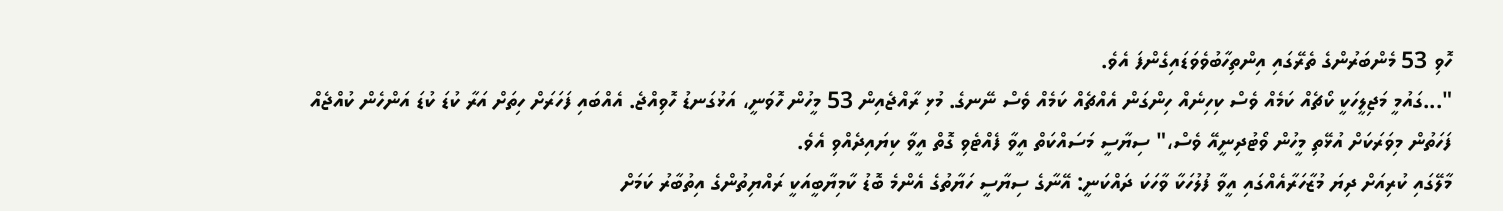ހޮވި 53 މެންބަރުންގެ ތެރޭގައި އިންތިހާބުވެވަޑައިގެންފަ އެވެ.
"...ގައުމީ މަޖިލީހަކީ ކޯޗެއް ކަމެއް ވެސް ކިހިނެއް ހިންގަން އެއްޗެއް ކަމެއް ވެސް ނޭނގެ. މުޅި ރާއްޖެއިން 53 މީހުން ހޮވަނީ، އަޅުގަނޑު ހޮވިއްޖެ. އެއްބައި ފަހަރަށް ހިތަށް އަރާ ކުޑަ ކުޑަ އަންހެން ކުއްޖެއް ފަހަތުން މިވަރަކަށް އުޅޭތި މީހުން ވޯޓުދިނީއޭ ވެސް،" ސިޔާސީ މަސައްކަތް އީވާ ފެއްޓެވި ގޮތް އީވާ ކިޔައިދެއްވި އެވެ.
މާލޭގައި ކުރިއަށް ދިޔަ މުޒާހަރާއެއްގައި އީވާ ފުލުހަކާ ވާހަކަ ދައްކަނީ: އޭނާގެ ސިޔާސީ ހަޔާތުގެ އެންމެ ބޮޑު ކާމިޔާބީއަކީ ރައްޔިތުންގެ އިތުބާރު ކަމަށް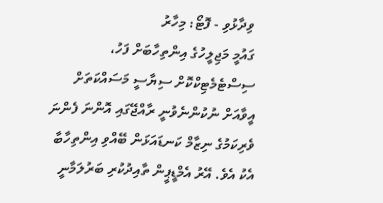ވިދާޅުވި - ފޮޓޯ: މިހާރު
ގައުމީ މަޖިލީހުގެ އިންތިހާބަށް ފަހު، ސިސްޓެމެޓިކްކޮށް ސިޔާސީ މަސައްކަތަށް އީވާއަށް ނުކުންނެވުނީ ރާއްޖޭގައި އޮންނަ ފެންނަ ވެރިކަމުގެ ނިޒާމް ކަނޑައަޅަން ބޭއްވި އިންތިހާބާ އެކު އެވެ. އޭރު އެމްޑީޕީން ތާއިދުކުރި ބަރުލަމާނީ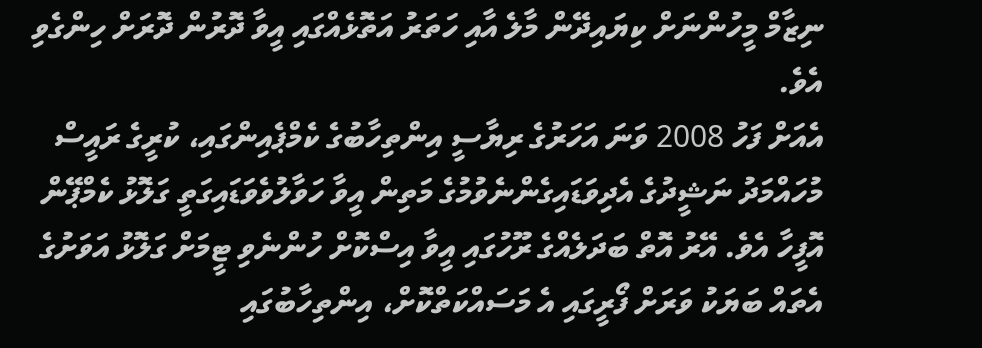ނިޒާމް މީހުންނަށް ކިޔައިދޭން މާލެ އާއި ހަތަރު އަތޮޅެއްގައި އީވާ ދޮރުން ދޮރަށް ހިންގެވި އެވެ.
އެއަށް ފަހު 2008 ވަނަ އަހަރުގެ ރިޔާސީ އިންތިހާބުގެ ކެމްޕެއިންގައި، ކުރީގެ ރައީސް މުހައްމަދު ނަޝީދުގެ އެދިވަޑައިގެންނެވުމުގެ މަތިން އީވާ ހަވާލުވެވަޑައިގަތީ ގަލޮޅު ކެމްޕޭން އޮފީހާ އެވެ. އޭރު އޮތް ބަދަލެއްގެ ރޫހުގައި އީވާ އިސްކޮށް ހުންނެވި ޓީމަށް ގަލޮޅު އަވަށުގެ އެތައް ބަޔަކު ވަރަށް ފޯރީގައި އެ މަސައްކަތްކޮށް، އިންތިހާބުގައި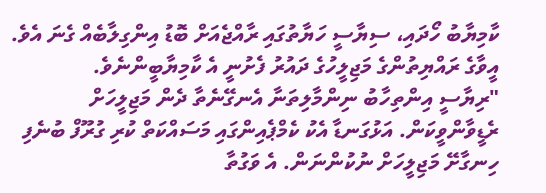ކާމިޔާބު ހޯދައި، ސިޔާސީ ހަޔާތުގައި ރާއްޖެއަށް ބޮޑު އިންގިލާބެއް ގެނަ އެވެ.
އީވާގެ ރައްޔިތުންގެ މަޖިލީހުގެ ދައުރު ފެށުނީ އެ ކާމިޔާބީންނެވެ.
"ރިޔާސީ އިންތިހާބު ނިންމާލިތަނާ އެނގޭނެތާ ދެން މަޖިލީހަށް ރެޑީވާންވީކަން. އަޅުގަނޑާ އެކު ކެމްޕެއިންގައި މަސައްކަތް ކުރި ގުރޫފް ބުނެފި ހިނގާށޭ މަޖިލީހަށް ނުކުންނަން. އެ ވަގުތާ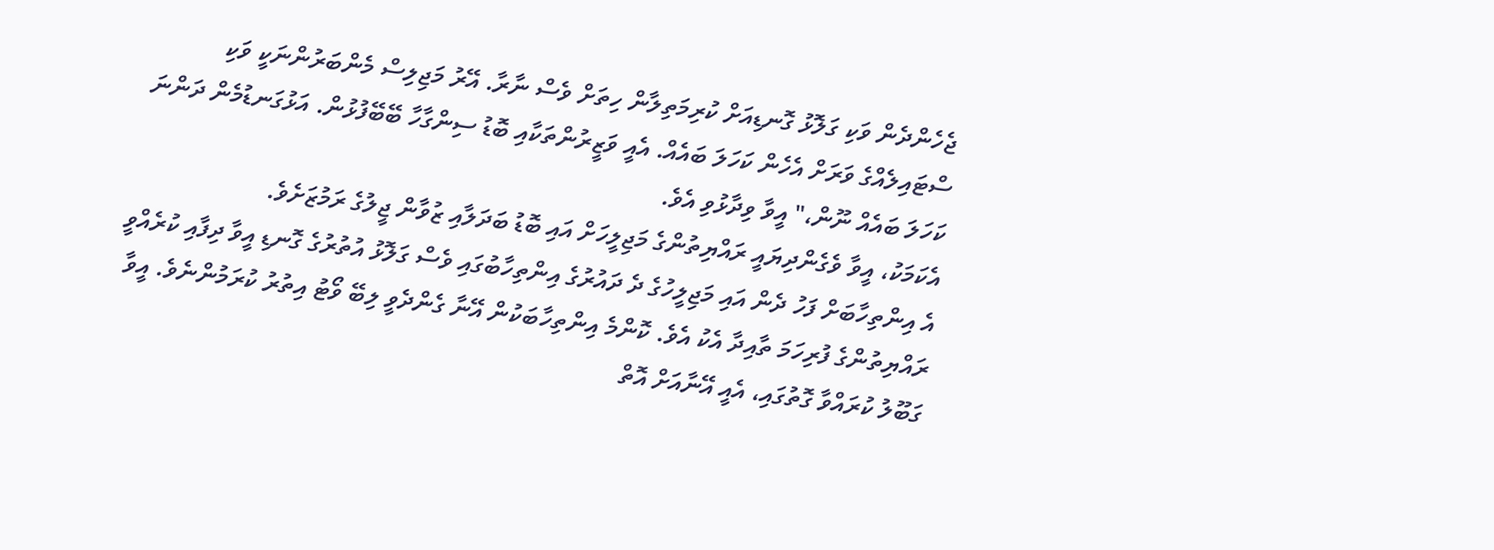ޖެހެންދެން ވަކި ގަލޮޅު ގޮނޑިއަށް ކުރިމަތިލާން ހިތަށް ވެސް ނާރާ. އޭރު މަޖިލިސް މެންބަރުންނަކީ ވަކި ސްޓައިލެއްގެ ވަރަށް އެހެން ކަހަލަ ބައެއް. އެއީ ވަޒީރުންތަކާއި ބޮޑު ސިންގާހާ ބޭބޭފުޅުން. އަޅުގަނޑުމެން ދަންނަ ކަހަލަ ބައެއް ނޫން،" އީވާ ވިދާޅުވި އެވެ.
އެކަމަކު، އީވާ ވެގެންދިޔައީ ރައްޔިތުންގެ މަޖިލީހަށް އައި ބޮޑު ބަދަލާއި ޒުވާން ޖީލުގެ ރަމުޒަށެވެ.
އެ އިންތިހާބަށް ފަހު ދެން އައި މަޖިލީހުގެ ދެ ދައުރުގެ އިންތިހާބުގައި ވެސް ގަލޮޅު އުތުރުގެ ގޮނޑި އީވާ ދިފާއި ކުރެއްވީ ރައްޔިތުންގެ ފުރިހަމަ ތާއިދާ އެކު އެވެ. ކޮންމެ އިންތިހާބަކުން އޭނާ ގެންދެވީ ލިބޭ ވޯޓު އިތުރު ކުރަމުންނެވެ. އީވާ ގަބޫލު ކުރައްވާ ގޮތުގައި، އެއީ އޭނާއަށް އޮތް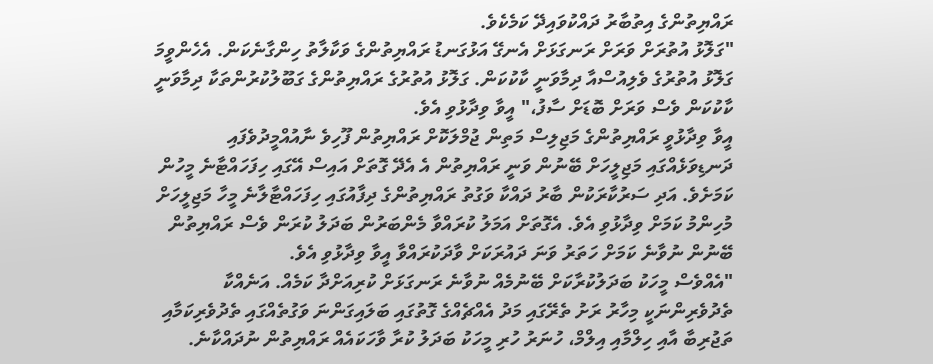ރައްޔިތުންގެ އިތުބާރު ދައްކުވައިދޭ ކަމެކެވެ.
"ގަލޮޅު އުތުރަށް ވަރަށް ރަނގަޅަށް އެނގޭ އަޅުގަނޑު ރައްޔިތުންގެ ވަކާލާތު ހިންގާނެކަން. އެހެންވީމަ ގަލޮޅު އުތުރުގެ ވެލިއުސްއާ ދިމާވަނީ ކާކުކަން. ގަލޮޅު އުތުރުގެ ރައްޔިތުންގެ ގަބޫލުކުރުންތަކާ ދިމާވަނީ ކާކުކަން ވެސް ވަރަށް ބޮޑަށް ސާފު،" އީވާ ވިދާޅުވި އެވެ.
އީވާ ވިދާޅުވީ ރައްޔިތުންގެ މަޖިލިސް މަތިން ޖުމްލަކޮށް ރައްޔިތުން ފޫހިވެ ނާއުއްމީދުވެފައި ދަނޑިވަޅެއްގައި މަޖިލީހަށް ބޭނުން ވަނީ ރައްޔިތުން އެ އެދޭ ގޮތަށް އައިސް އޭގައި ހިފަހައްޓާނެ މީހުން ކަމަށެވެ. އަދި ސަރުކާރަކުން ބާރު ދައްކާ ވަގުތު ރައްޔިތުންގެ ދިފާއުގައި ހިފަހައްޓާލާނެ މީހާ މަޖިލީހަށް މުހިންމު ކަމަށް ވިދާޅުވި އެވެ. އެގޮތަށް އަމަލު ކުރައްވާ މެންބަރުން ބަދަލު ކުރަން ވެސް ރައްޔިތުން ބޭނުން ނުވާނެ ކަމަށް ހަތަރު ވަނަ ދައުރަކަށް ވާދަކުރައްވާ އީވާ ވިދާޅުވި އެވެ.
"އެއްވެސް މީހަކު ބަދަލުކުރާކަށް ބޭނުމެއް ނުވާނެ ރަނގަޅަށް ކުރިއަށްދާ ކަމެއް. އަނެއްކާ ތެދުވެރިންނަކީ މިހާރު ރަށު ތެރޭގައި މަދު އެއްޗެއްގެ ގޮތުގައި ބަލައިގަންނަ ވަގުތެއްގައި ތެދުވެރިކަމާއި ތަޖުރިބާ އާއި ހިލްމާއި އިލްމް، ހުނަރު ހުރި މީހަކު ބަދަލު ކުރާ ވާހަކައެއް ރައްޔިތުން ނުދައްކާނެ.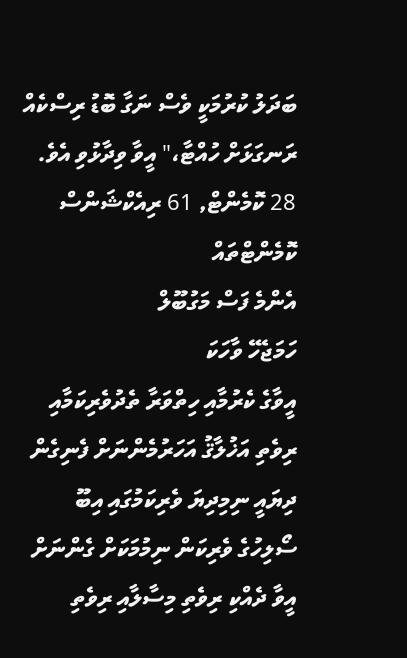ބަދަލު ކުރުމަކީ ވެސް ނަގާ ބޮޑު ރިސްކެއް ރަނގަޅަށް ހުއްޓާ،" އީވާ ވިދާޅުވި އެވެ.
28 ކޮމެންޓް, 61 ރިއެކްޝަންސް
ކޮމެންޓްތައް
އެންމެ ފަސް މަގުބޫލް
ހަމަޖެހޭ ވާހަކަ
އީވާގެ ކެރުމާއި ހިތްވަރާ ތެދުވެރިކަމާއި ރިވެތި އަޚުލާޤު އަހަރުމެންނަށް ފެނިގެން ދިޔައީ ނިމިދިޔަ ވެރިކަމުގައި އިބޫ ސޯލިހުގެ ވެރިކަން ނިމުމަކަށް ގެންނަށް އީވާ ދެއްކި ރިވެތި މިސާލާއި ރިވެތި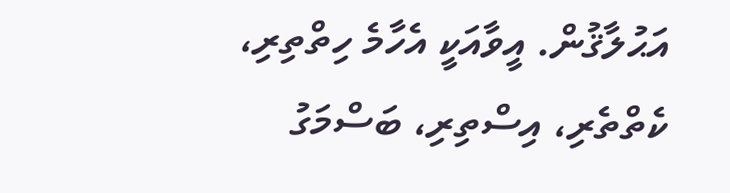އަޙުލާޤުން. އީވާއަކީ އެހާމެ ހިތްތިރި، ކެތްތެރި، އިސްތިރި، ބަސްމަގު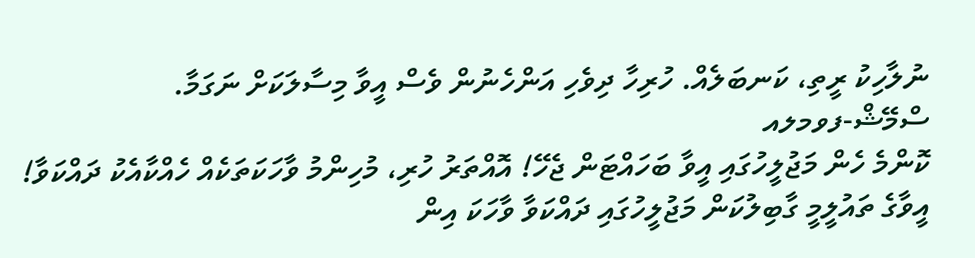ނުލާހިކު ރީތި، ކަނބަލެއް. ހުރިހާ ދިވެހި އަންހެނުން ވެސް އީވާ މިސާލަކަށް ނަގަމާ.
ސްމޭޝް-ފވމލއ
ކޮންމެ ހެން މަޖުލީހުގައި އީވާ ބަހައްޓަން ޖެހޭ! އޮއްތަރު ހުރި، މުހިންމު ވާހަކަތަކެއް ހެއްކާއެކު ދައްކަވާ! އީވާގެ ތައުލީމީ ގާބިލުކަން މަޖުލީހުގައި ދައްކަވާ ވާހަކަ އިން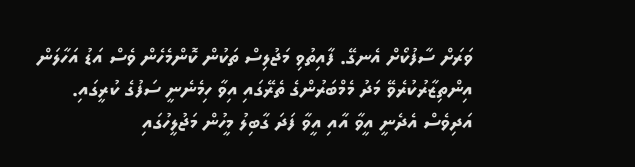ވަރަށް ސާފުކޯށް އެނގޭ. ފާއިތުވި މަޖުލިސް ތަކުން ކޮންމެހެން ވެސް އަޑު އަހާލަން އިންތިޒާރުކުރެވޭ މަދު މެމްބަރުންގެ ތެރޭގައި އިވާ ހިމެނެނީ ސަފުގެ ކުރީގައި. އަދިވެސް އެދެނީ އީވާ އާއި އީވާ ފަދަ ގާބިލު މީހުން މަޖުލީހުގައި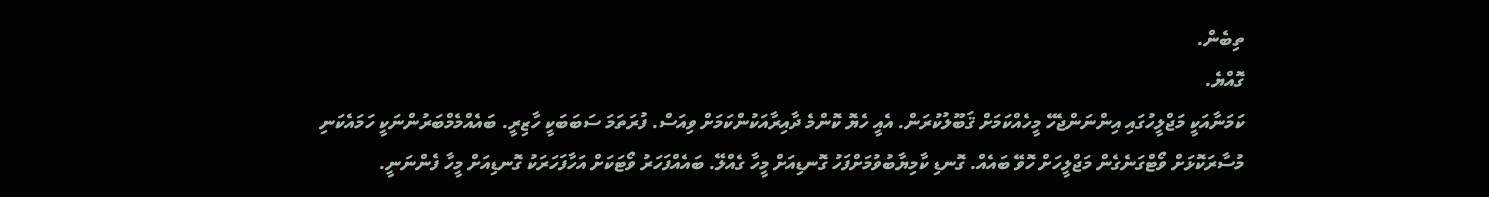ތިބެން.
ގޮއްޔެ.
ކަމަނާއަކީ މަޖްލީހުގައި އިންނަންޖެހޭ މީހެއްކަމަށް ޤަބޫލުކުރަން. އެއީ ހެޔޮ ކޮންމެ ދާއިރާއަކުންކަމަށް ވިއަސް. ފުރަތަމަ ސަބަބަކީ ހާޒިރީ. ބައެއްމެމްބަރުންނަކީ ހަމައެކަނި މުސާރަކޮޅަށް ވޯޓްގަނެގެން މަޖްލީހަށް ހޮވޭ ބައެއް. ގޮނޑި ކާމިޔާބުވުމަށްފަހު ގޮނޑިއަށް މީހާ ގެއްލޭ. ބައެއްފަހަރު ވޯޓަކަށް އަހާފަހަރަކު ގޮނޑިއަށް މީހާ ފެންނަނީ.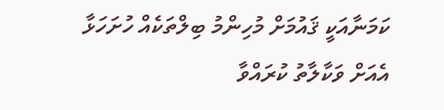ކަމަނާއަކީ ޤައުމަށް މުހިންމު ބިލްތަކެއް ހުށަހަޅާ އެއަށް ވަކާލާތު ކުރައްވާ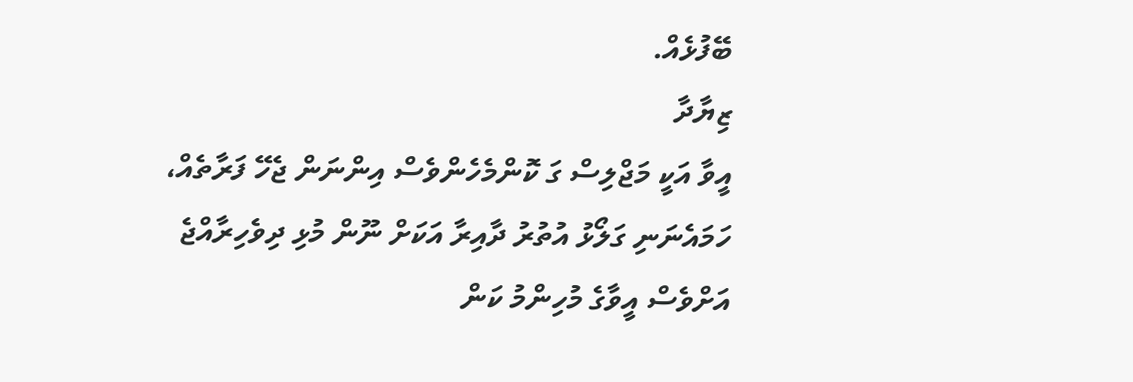ބޭފުޅެއް.
ޒިޔާދާ
އީވާ އަކީ މަޖްލިސް ގަ ކޮންމެހެންވެސް އިންނަން ޖެހޭ ފަރާތެއް، ހަމައެނަނި ގަލޯޅު އުތުރު ދާއިރާ އަކަށް ނޫން މުޅި ދިވެހިރާއްޖެ އަށްވެސް އީވާގެ މުހިންމު ކަން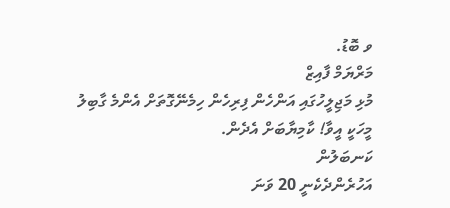ވ ބޮޑު.
މަރްޔަމް ފާއިޒް
މުޅި މަޖިލީހުގައި އަންހެން ފިރިހެން ހިމެނޭގޮތަށް އެންމެ ގާބިލު މީހަކީ އީވާ! ކާމިޔާބަށް އެދެން.
ކަނބަލުން
އަހުރެންދެކެނީ 20 ވަނަ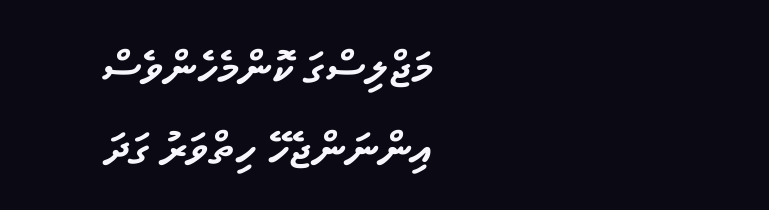މަޖްލިސްގަ ކޮންމެހެންވެސް އިންނަންޖެހޭ ހިތްވަރު ގަދަ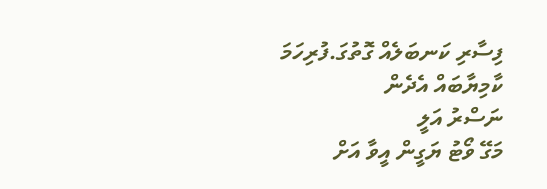ފިސާރި ކަނބަލެއް ގޮތުގަ.ފުރިހަމަ ކާމިޔާބައް އެދެން
ނަސްރު އަލީ
މަގޭ ވޯޓު ޔަގީން އީވާ އަށް